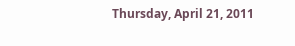Thursday, April 21, 2011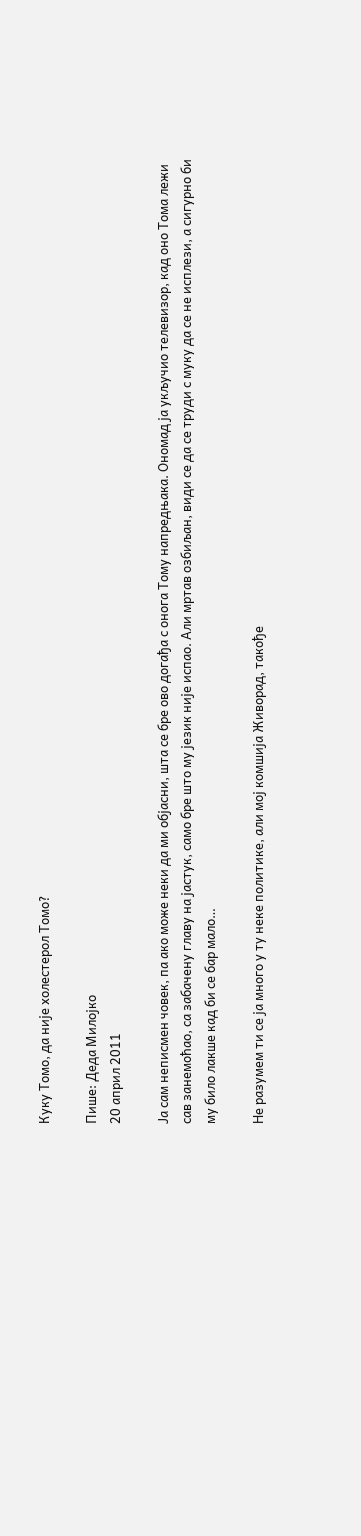Куку Томо, да није холестерол Томо?

Пише: Деда Милојко
20 април 2011

Ја сам неписмен човек, па ако може неки да ми објасни, шта се бре ово догађа с онога Тому напредњака. Ономад ја укључио телевизор, кад оно Тома лежи сав занемоћао, са забачену главу на јастук, само бре што му језик није испао. Али мртав озбиљан, види се да се труди с муку да се не исплези, а сигурно би му било лакше кад би се бар мало…

Не разумем ти се ја много у ту неке политике, али мој комшија Живорад, такође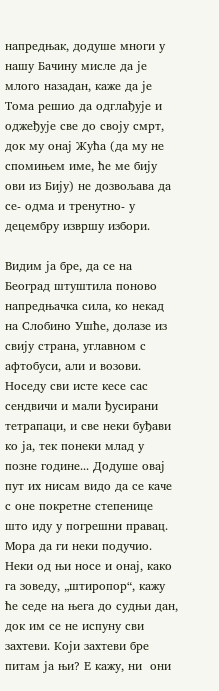напредњак, додуше многи у нашу Бачину мисле да је млого назадан, каже да је Тома решио да одглађује и оджеђује све до своју смрт, док му онај Жућа (да му не спомињем име, ће ме бију ови из Бију) не дозвољава да се- одма и тренутно- у децембру извршу избори.

Видим ја бре, да се на Београд штуштила поново напредњачка сила, ко некад на Слобино Ушће, долазе из свију страна, углавном с афтобуси, али и возови. Носеду сви исте кесе сас сендвичи и мали ђусирани тетрапаци, и све неки буђави ко ја, тек понеки млад у позне године... Додуше овај пут их нисам видо да се каче с оне покретне степенице што иду у погрешни правац. Мора да ги неки подучио. Неки од њи носе и онај, како га зоведу, „штиропор“, кажу ће седе на њега до судњи дан, док им се не испуну сви захтеви. Који захтеви бре питам ја њи? Е кажу, ни  они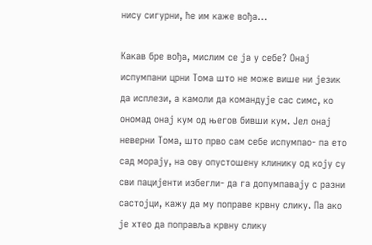нису сигурни, ће им каже вођа…

Какав бре вођа, мислим се ја у себе? Онај испумпани црни Тома што не може више ни језик да исплези, а камоли да командује сас симс, ко ономад онај кум од његов бивши кум. Јел онај неверни Тома, што прво сам себе испумпао- па ето сад морају, на ову опустошену клинику од коју су сви пацијенти избегли- да га допумпавају с разни састојци, кажу да му поправе крвну слику. Па ако је хтео да поправља крвну слику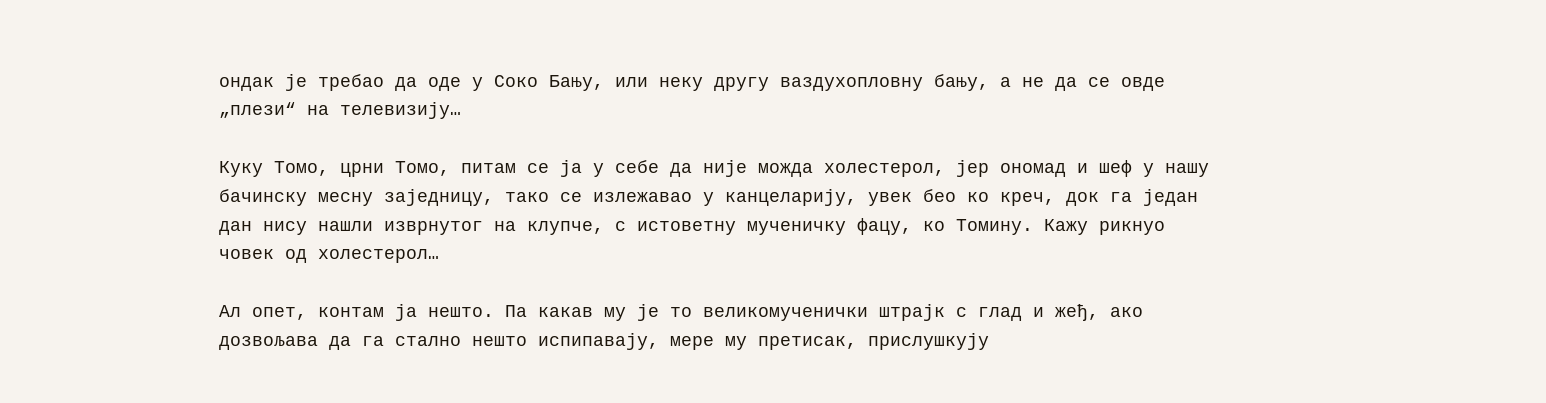ондак је требао да оде у Соко Бању, или неку другу ваздухопловну бању, а не да се овде „плези“ на телевизију…

Куку Томо, црни Томо, питам се ја у себе да није можда холестерол, јер ономад и шеф у нашу бачинску месну заједницу, тако се излежавао у канцеларију, увек бео ко креч, док га један дан нису нашли изврнутог на клупче, с истоветну мученичку фацу, ко Томину. Кажу рикнуо човек од холестерол…

Ал опет, контам ја нешто. Па какав му је то великомученички штрајк с глад и жеђ, ако дозвољава да га стално нешто испипавају, мере му претисак, прислушкују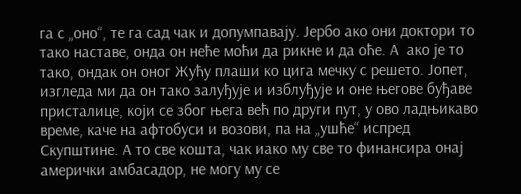га с „оно“, те га сад чак и допумпавају. Јербо ако они доктори то тако наставе, онда он неће моћи да рикне и да оће. А  ако је то тако, ондак он оног Жућу плаши ко цига мечку с решето. Јопет, изгледа ми да он тако залуђује и изблуђује и оне његове буђаве присталице, који се због њега већ по други пут, у ово ладњикаво време, каче на афтобуси и возови, па на „ушће“ испред Скупштине. А то све кошта, чак иако му све то финансира онај амерички амбасадор, не могу му се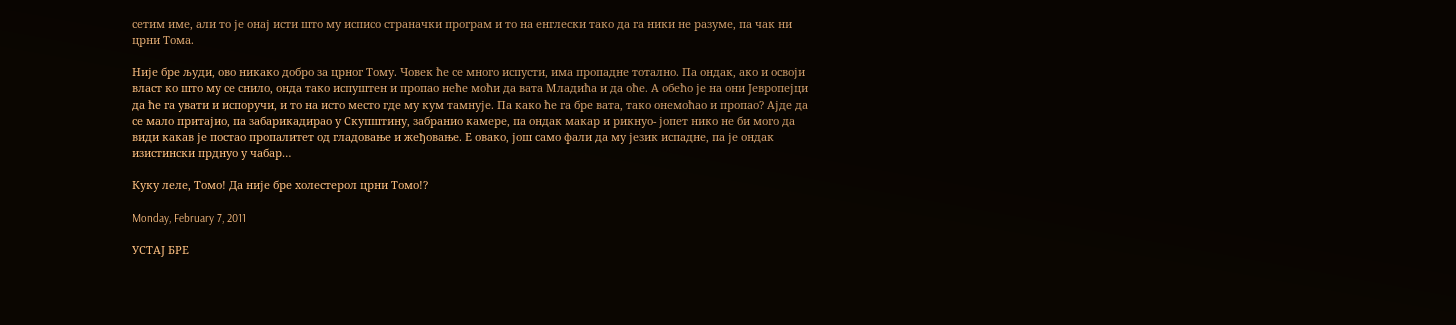сетим име, али то је онај исти што му исписо страначки програм и то на енглески тако да га ники не разуме, па чак ни црни Тома.

Није бре људи, ово никако добро за црног Тому. Човек ће се много испусти, има пропадне тотално. Па ондак, ако и освоји власт ко што му се снило, онда тако испуштен и пропао неће моћи да вата Младића и да оће. А обећо је на они Јевропејци да ће га увати и испоручи, и то на исто место где му кум тамнује. Па како ће га бре вата, тако онемоћао и пропао? Ајде да се мало притајио, па забарикадирао у Скупштину, забранио камере, па ондак макар и рикнуо- јопет нико не би мого да види какав је постао пропалитет од гладовање и жеђовање. Е овако, још само фали да му језик испадне, па је ондак изистински прднуо у чабар…

Куку леле, Томо! Да није бре холестерол црни Томо!?

Monday, February 7, 2011

УСТАЈ БРЕ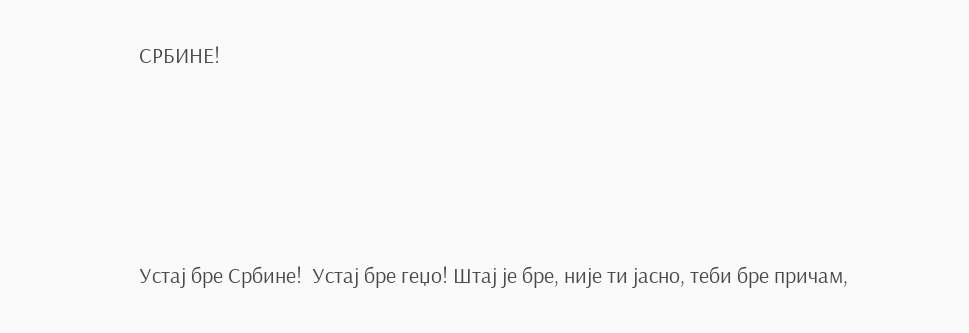СРБИНЕ!




Устај бре Србине!  Устај бре геџо! Штај је бре, није ти јасно, теби бре причам,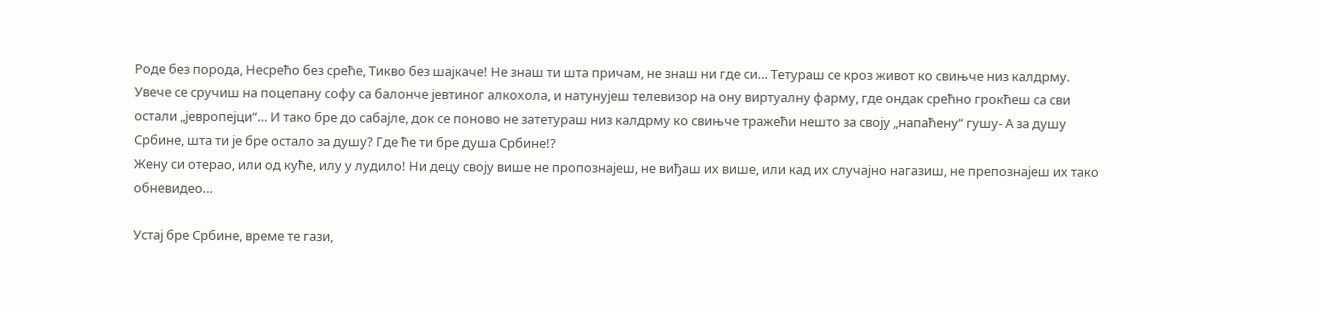Роде без порода, Несрећо без среће, Тикво без шајкаче! Не знаш ти шта причам, не знаш ни где си… Тетураш се кроз живот ко свињче низ калдрму.  Увече се сручиш на поцепану софу са балонче јевтиног алкохола, и натунујеш телевизор на ону виртуалну фарму, где ондак срећно грокћеш са сви остали „јевропејци“… И тако бре до сабајле, док се поново не затетураш низ калдрму ко свињче тражећи нешто за своју „напаћену“ гушу- А за душу Србине, шта ти је бре остало за душу? Где ће ти бре душа Србине!?
Жену си отерао, или од куће, илу у лудило! Ни децу своју више не пропознајеш, не виђаш их више, или кад их случајно нагазиш, не препознајеш их тако обневидео…

Устај бре Србине, време те гази,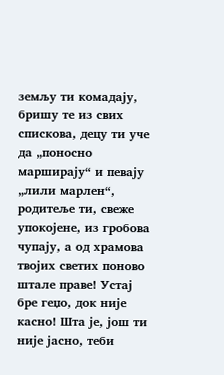земљу ти комадају, бришу те из свих спискова, децу ти уче да „поносно марширају“ и певају „лили марлен“, родитеље ти, свеже упокојене, из гробова чупају, а од храмова твојих светих поново штале праве! Устај бре геџо, док није касно! Шта је, још ти није јасно, теби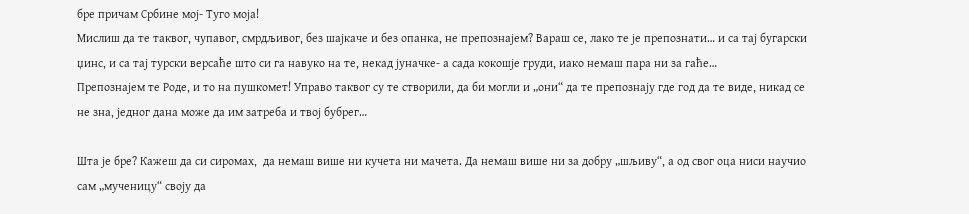бре причам Србине мој- Туго моја!
Мислиш да те таквог, чупавог, смрдљивог, без шајкаче и без опанка, не препознајем? Вараш се, лако те је препознати… и са тај бугарски џинс, и са тај турски версаће што си га навуко на те, некад јуначке- а сада кокошје груди, иако немаш пара ни за гаће…
Препознајем те Роде, и то на пушкомет! Управо таквог су те створили, да би могли и „они“ да те препознају где год да те виде, никад се не зна, једног дана може да им затреба и твој бубрег…

Шта је бре? Кажеш да си сиромах,  да немаш више ни кучета ни мачета. Да немаш више ни за добру „шљиву“, а од свог оца ниси научио сам „мученицу“ своју да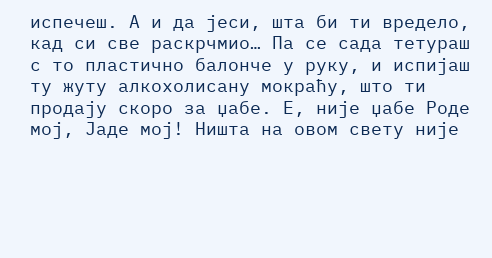испечеш. А и да јеси, шта би ти вредело, кад си све раскрчмио… Па се сада тетураш с то пластично балонче у руку, и испијаш ту жуту алкохолисану мокраћу, што ти продају скоро за џабе. Е, није џабе Роде мој, Јаде мој! Ништа на овом свету није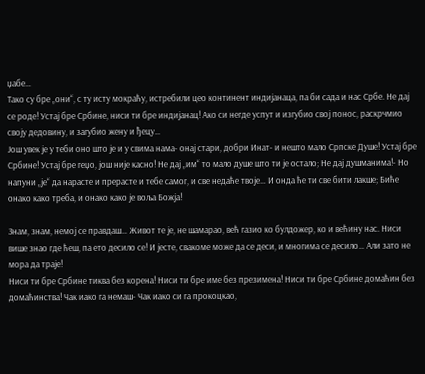џабе…
Тако су бре „они“, с ту исту мокраћу, истребили цео континент индијанаца, па би сада и нас Србе. Не дај се роде! Устај бре Србине, ниси ти бре индијанац! Ако си негде успут и изгубио свој понос, раскрчмио своју дедовину, и загубио жену и ђецу…
Још увек је у теби оно што је и у свима нама- онај стари, добри Инат- и нешто мало Српске Душе! Устај бре Србине! Устај бре геџо, још није касно! Не дај „им“ то мало душе што ти је остало; Не дај душманима!- Но напуни „је“ да нарасте и прерасте и тебе самог, и све недаће твоје… И онда ће ти све бити лакше; Биће онако како треба, и онако како је воља Божја!

Знам, знам, немој се правдаш… Живот те је, не шамарао, већ газио ко булдожер, ко и већину нас. Ниси више знао где ћеш, па ето десило се! И јесте, свакоме може да се деси, и многима се десило… Али зато не мора да траје!
Ниси ти бре Србине тиква без корена! Ниси ти бре име без презимена! Ниси ти бре Србине домаћин без домаћинства! Чак иако га немаш- Чак иако си га прокоцкао,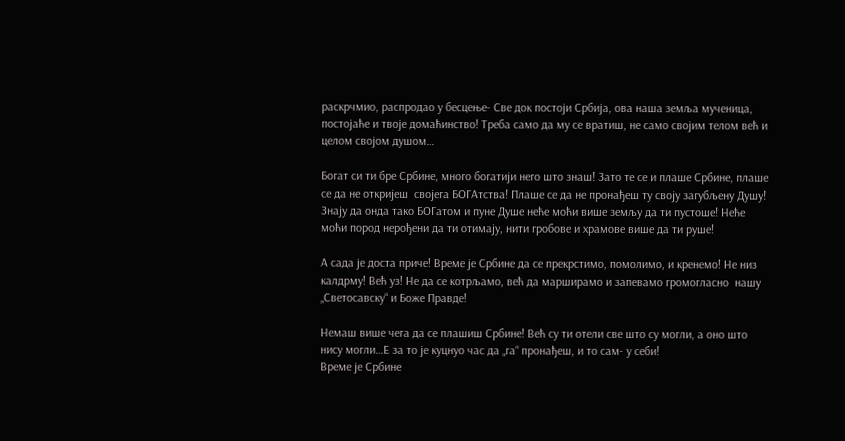раскрчмио, распродао у бесцење- Све док постоји Србија, ова наша земља мученица, постојаће и твоје домаћинство! Треба само да му се вратиш, не само својим телом већ и целом својом душом…

Богат си ти бре Србине, много богатији него што знаш! Зато те се и плаше Србине, плаше се да не откријеш  својега БОГАтства! Плаше се да не пронађеш ту своју загубљену Душу!
Знају да онда тако БОГатом и пуне Душе неће моћи више земљу да ти пустоше! Неће моћи пород нерођени да ти отимају, нити гробове и храмове више да ти руше!

А сада је доста приче! Време је Србине да се прекрстимо, помолимо, и кренемо! Не низ калдрму! Већ уз! Не да се котрљамо, већ да марширамо и запевамо громогласно  нашу „Светосавску“ и Боже Правде!

Немаш више чега да се плашиш Србине! Већ су ти отели све што су могли, а оно што нису могли…Е за то је куцнуо час да „га“ пронађеш, и то сам- у себи!
Време је Србине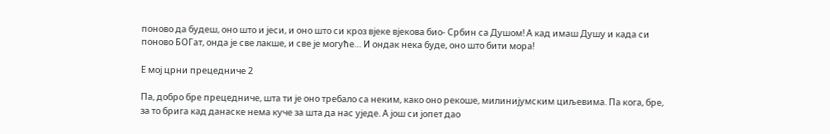поново да будеш, оно што и јеси, и оно што си кроз вјеке вјекова био- Србин са Душом! А кад имаш Душу и када си поново БОГат, онда је све лакше, и све је могуће… И ондак нека буде, оно што бити мора!

Е мој црни прецедниче 2

Па, добро бре прецедниче, шта ти је оно требало са неким, како оно рекоше, милинијумским циљевима. Па кога, бре, за то брига кад данаске нема куче за шта да нас уједе. А још си јопет дао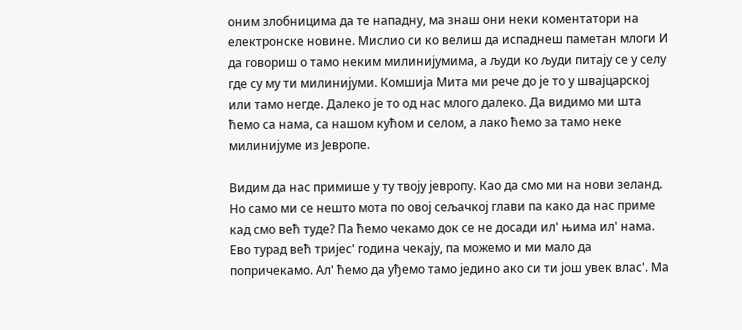оним злобницима да те нападну, ма знаш они неки коментатори на електронске новине. Мислио си ко велиш да испаднеш паметан млоги И да говориш о тамо неким милинијумима, а људи ко људи питају се у селу где су му ти милинијуми. Комшија Мита ми рече до је то у швајцарској или тамо негде. Далеко је то од нас млого далеко. Да видимо ми шта ћемо са нама, са нашом кућом и селом, а лако ћемо за тамо неке милинијуме из Јевропе.

Видим да нас примише у ту твоју јевропу. Као да смо ми на нови зеланд. Но само ми се нешто мота по овој сељачкој глави па како да нас приме кад смо већ туде? Па ћемо чекамо док се не досади ил' њима ил' нама. Ево турад већ тријес' година чекају, па можемо и ми мало да попричекамо. Ал' ћемо да уђемо тамо једино ако си ти још увек влас'. Ма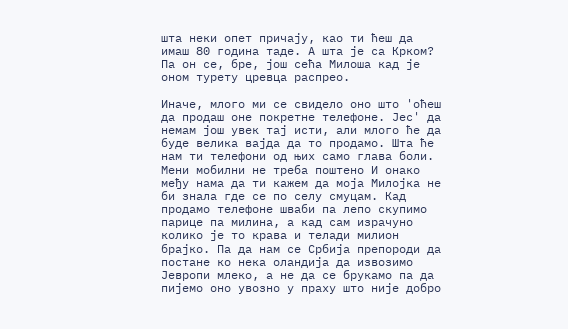шта неки опет причају, као ти ћеш да имаш 80 година таде. А шта је са Крком? Па он се, бре, још сећа Милоша кад је оном турету цревца распрео.

Иначе, млого ми се свидело оно што 'оћеш да продаш оне покретне телефоне. Јес' да немам још увек тај исти, али млого ће да буде велика вајда да то продамо. Шта ће нам ти телефони од њих само глава боли. Мени мобилни не треба поштено И онако међу нама да ти кажем да моја Милојка не би знала где се по селу смуцам. Кад продамо телефоне шваби па лепо скупимо парице па милина, а кад сам израчуно колико је то крава и телади милион брајко. Па да нам се Србија препороди да постане ко нека оландија да извозимо Јевропи млеко, а не да се брукамо па да пијемо оно увозно у праху што није добро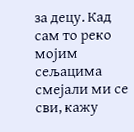за децу. Кад сам то реко мојим сељацима смејали ми се сви, кажу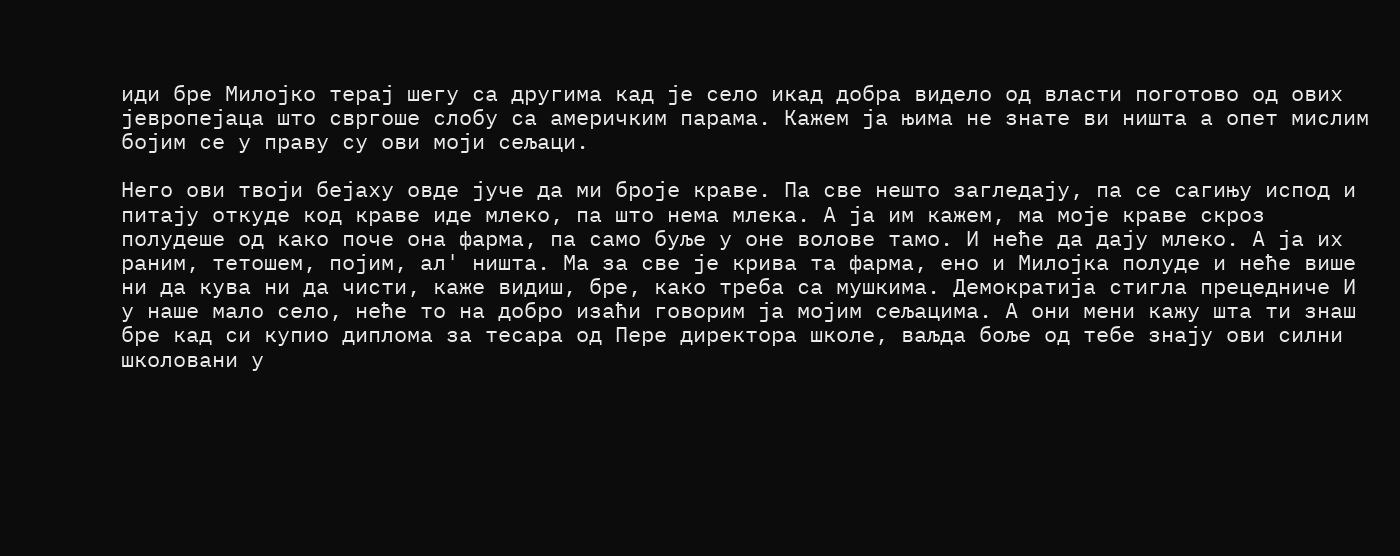иди бре Милојко терај шегу са другима кад је село икад добра видело од власти поготово од ових јевропејаца што свргоше слобу са америчким парама. Кажем ја њима не знате ви ништа а опет мислим бојим се у праву су ови моји сељаци.

Него ови твоји бејаху овде јуче да ми броје краве. Па све нешто загледају, па се сагињу испод и питају откуде код краве иде млеко, па што нема млека. А ја им кажем, ма моје краве скроз полудеше од како поче она фарма, па само буље у оне волове тамо. И неће да дају млеко. А ја их раним, тетошем, појим, ал' ништа. Ма за све је крива та фарма, ено и Милојка полуде и неће више ни да кува ни да чисти, каже видиш, бре, како треба са мушкима. Демократија стигла прецедниче И у наше мало село, неће то на добро изаћи говорим ја мојим сељацима. А они мени кажу шта ти знаш бре кад си купио диплома за тесара од Пере директора школе, ваљда боље од тебе знају ови силни школовани у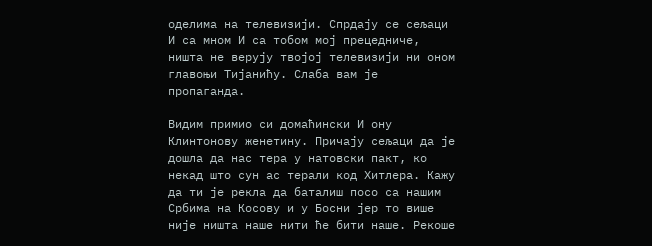оделима на телевизији. Спрдају се сељаци И са мном И са тобом мој прецедниче, ништа не верују твојој телевизији ни оном главоњи Тијанићу. Слаба вам је пропаганда.

Видим примио си домаћински И ону Клинтонову женетину. Причају сељаци да је дошла да нас тера у натовски пакт, ко некад што сун ас терали код Хитлера. Кажу да ти је рекла да баталиш посо са нашим Србима на Косову и у Босни јер то више није ништа наше нити ће бити наше. Рекоше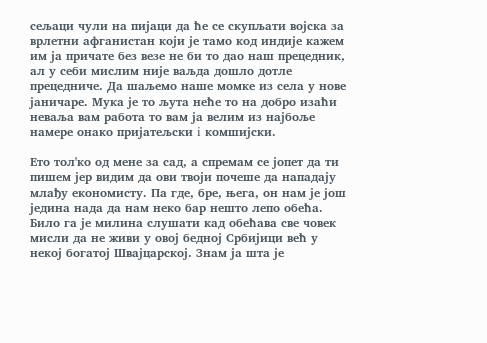сељаци чули на пијаци да ће се скупљати војска за врлетни афганистан који је тамо код индије кажем им ја причате без везе не би то дао наш прецедник, ал у себи мислим није ваљда дошло дотле прецедниче. Да шаљемо наше момке из села у нове јаничаре. Мука је то љута неће то на добро изаћи неваља вам работа то вам ја велим из најбоље намере онако пријатељски i комшијски.

Ето тол'ко од мене за сад, а спремам се јопет да ти пишем јер видим да ови твоји почеше да нападају млађу економисту. Па где, бре, њега, он нам је још једина нада да нам неко бар нешто лепо обећа. Било га је милина слушати кад обећава све човек мисли да не живи у овој бедној Србијици већ у некој богатој Швајцарској. Знам ја шта је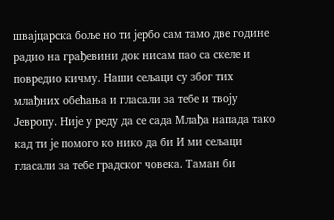швајцарска боље но ти јербо сам тамо две године радио на грађевини док нисам пао са скеле и повредио кичму. Наши сељаци су због тих млађних обећања и гласали за тебе и твоју Јевропу. Није у реду да се сада Млађа напада тако кад ти је помого ко нико да би И ми сељаци гласали за тебе градског човека. Таман би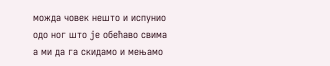можда човек нешто и испунио одо ног што је обећаво свима а ми да га скидамо и мењамо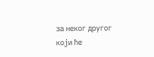за неког другог који ће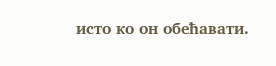исто ко он обећавати.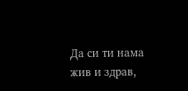Да си ти нама жив и здрав,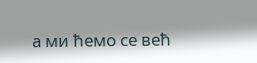а ми ћемо се већ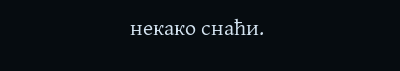некако снаћи.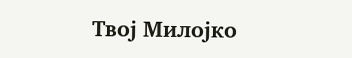Твој Милојко